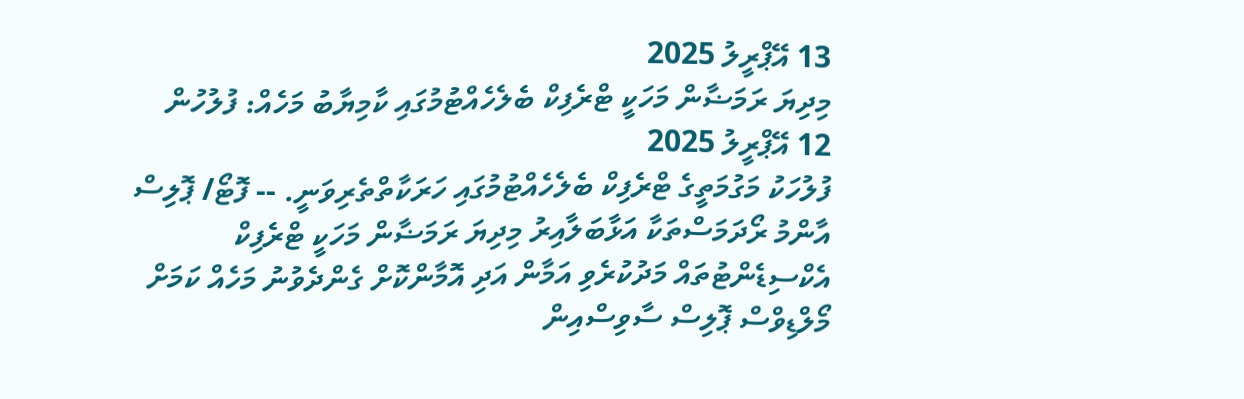13 އޭޕްރީލު 2025
މިދިޔަ ރަމަޟާން މަހަކީ ޓްރެފިކް ބެލެހެއްޓުމުގައި ކާމިޔާބު މަހެއް: ފުލުހުން
12 އޭޕްރީލު 2025
ފުލުހަކު މަގުމަތީގެ ޓްރެފިކް ބެލެހެއްޓުމުގައި ހަރަކާތްތެރިވަނީ. -- ފޮޓޯ/ ޕޮލިސް
އާންމު ރޯދަމަސްތަކާ އަޅާބަލާއިރު މިދިޔަ ރަމަޟާން މަހަކީ ޓްރެފިކް އެކްސިޑެންޓުތައް މަދުކުރެވި އަމާން އަދި އޮމާންކޮށް ގެންދެވުނު މަހެއް ކަމަށް މޯލްޑިވްސް ޕޮލިސް ސާވިސްއިން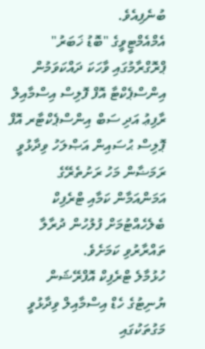ބުނެފިއެވެ.
އެމްއެމްޓީވީގެ "ބޮޑު ޚަބަރު" ޕްރޮގްރާމުގައި ވާހަކަ ދައްކަވަމުން އިންސްޕެކްޓާ އޮފް ފޮލިސް އިސްމާއިލް ރާފިޢު އަދި ސަބް އިންސްޕެކްޓާރ އޮފް ޕޮލިސް ޙުސައިން އަޞްލަހު ވިދާޅުވީ ރަމަޟާން މަހު ރަށުތެރޭގެ އަމަންއަމާން ކަމާއި ޓްރެފިކް ބެލެހެއްޓުމަށް ފުލުހުން ދުރާލާ ތައްރާރުވި ކަމަށެވެ.
ހުޅުމާލެ ޓްރެފިކް އޮފްރޭޝަން ޔުނިޓުގެ ހެޑް އިސްމާއިލް ވިދާޅުވީ މަގުތަކުގައި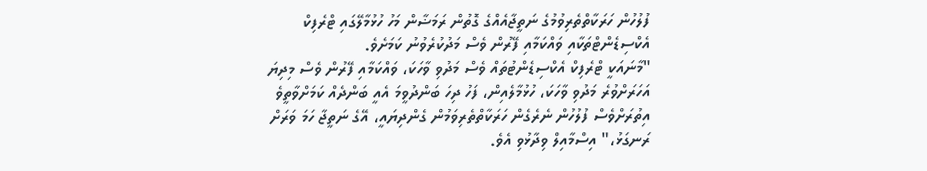ފުލުހުން ހަރަކާތްތެރިވުމުގެ ނަތީޖާއެއްގެ ގޮތުން ރަމަޟާން މަހު ހުޅުމާލޭގައި ޓްރެފިކް އެކްސިޑެންޓްތަކާއި ވައްކަމާއި ފޭރުން ވެސް މަދުކުރެވުނު ކަމަށެވެ.
"މާނައަކީ ޓްރެފިކް އެކްސިޑެންޓުތައް ވެސް މަދުވި ވާހަކަ، ވައްކަމާއި ފޭރުން ވެސް މިދިޔަ އަހަރަށްވުރެ މަދުވި ވާހަކަ، ހުޅުމާލެއިން، ފަހު ދިހަ ބަންދުވީމަ އެއީ ބަންދެއް ކަމަށްވާތީވެ އިތުރަށްވެސް ފުލުހުން ނެރެގެން ހަރަކާތްތެރިވަމުން ގެންދިޔައީ، އޭގެ ނަތީޖާ ހަމަ ވަރަށް ރަނގަޅު،" އިސްމާއިލް ވިދާޅުވި އެވެ.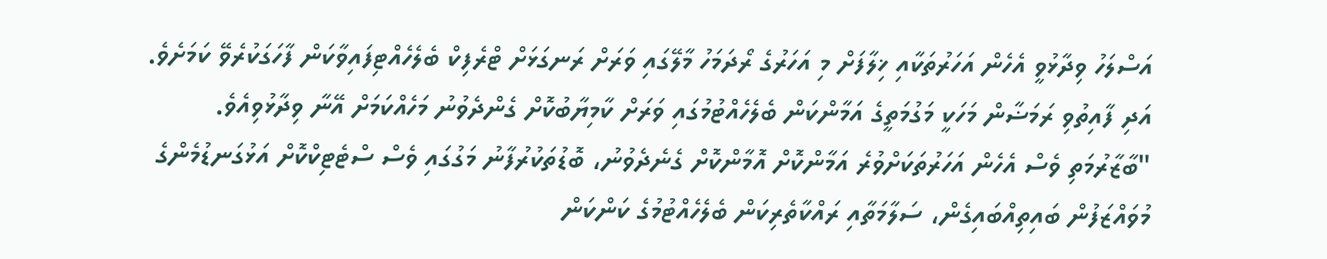އަސްލަހު ވިދާޅުވީ އެހެން އަހަރުތަކާއި ޚިލާފަށް މި އަހަރުގެ ރޯދަމަހު މާލޭގައި ވަރަށް ރަނގަޅަށް ޓްރެފިކް ބެލެހެއްޓިފައިވާކަން ފާހަގަކުރެވޭ ކަމަށެވެ. އަދި ފާއިތުވި ރަމަޟާން މަހަކީ މަގުމަތީގެ އަމާންކަން ބެލެހެއްޓުމުގައި ވަރަށް ކާމިޔާބުކޮށް ގެންދެވުނު މަހެއްކަމަށް އޭނާ ވިދާޅުވިއެވެ.
"ބާޒާރުމަތި ވެސް އެހެން އަހަރުތަކަށްވުރެ އަމާންކޮށް އޮމާންކޮށް ގެނެދެވުނު، ބޮޑުތަކުރުފާނު މަގުގައި ވެސް ސްޓެޓިކްކޮށް އަޅުގަނޑުމެންގެ މުވައްޒަފުން ބައިތިއްބައިގެން، ސަލާމަތާއި ރައްކާތެރިކަން ބެލެހެއްޓުމުގެ ކަންކަން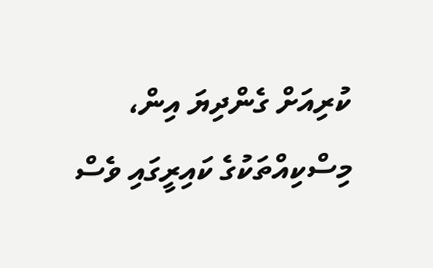ކުރިއަށް ގެންދިޔަ އިން، މިސްކިއްތަކުގެ ކައިރީގައި ވެސް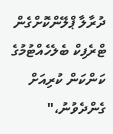ދުރާލާ ޕްލޭންކޮށްގެން ޓްރެފިކް ބެލެހެއްޓުމުގެ ކަންކަން ކުރިއަށް ގެންދެވުނު،"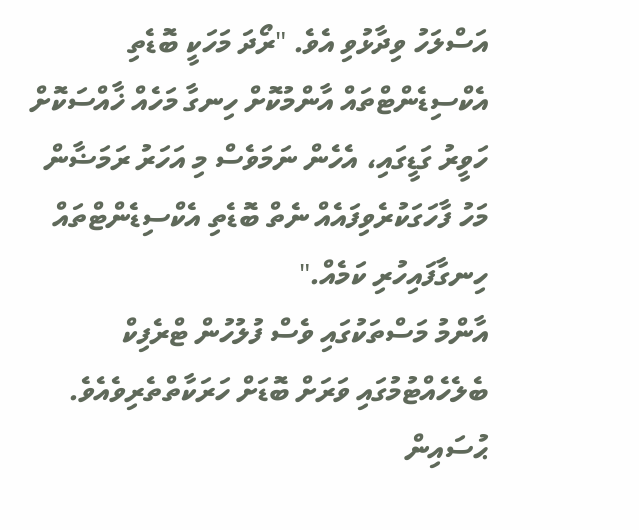އަސްލަހު ވިދާޅުވި އެވެ. "ރޯދަ މަހަކީ ބޮޑެތި އެކްސިޑެންޓްތައް އާންމުކޮށް ހިނގާ މަހެއް ޚާއްސަކޮށް ހަވީރު ގަޑީގައި، އެހެން ނަމަވެސް މި އަހަރު ރަމަޟާން މަހު ފާހަގަކުރެވިފައެއް ނެތް ބޮޑެތި އެކްސިޑެންޓްތައް ހިނގާފައިހުރި ކަމެއް."
އާންމު މަސްތަކުގައި ވެސް ފުލުހުން ޓްރެފިކް ބެލެހެއްޓުމުގައި ވަރަށް ބޮޑަށް ހަރަކާތްތެރިވެއެވެ. ޙުސައިން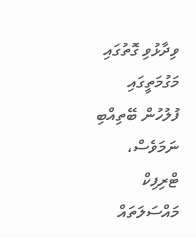ވިދާޅުވި ގޮތުގައި މަގުމަތީގައި ފުލުހުން ބޭތިއްބި ނަމަވެސް، ޓްރިފިކް މައްސަލަތައް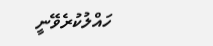ހައްލުކުރެވޭނީ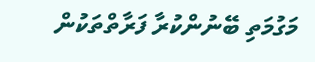މަގުމަތި ބޭނުންކުރާ ފަރާތްތަކުން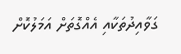ގަވާއިދުތަކާއި އެއްގޮތަށް އަމަލުކޮށް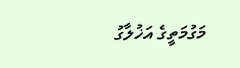މަގުމަތީގެ އަޚުލާގު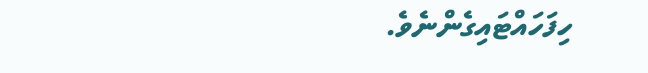ހިފަހައްޓައިގެންނެވެ.